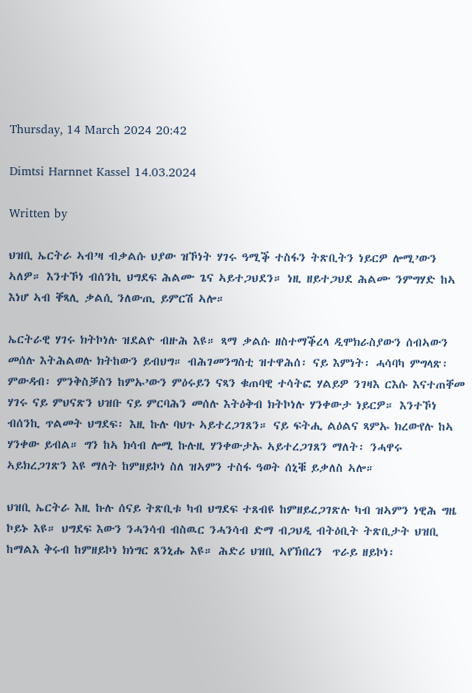Thursday, 14 March 2024 20:42

Dimtsi Harnnet Kassel 14.03.2024

Written by

ህዝቢ ኤርትራ ኣብ’ዛ ብቃልሱ ህያው ዝኾነት ሃገሩ ዓሚቕ ተስፋን ትጽቢትን ነይርዎ ሎሚ’ውን ኣለዎ። እንተኾነ ብሰንኪ ህግደፍ ሕልሙ ጌና ኣይተጋህደን። ነዚ ዘይተጋህደ ሕልሙ ንምግሃድ ከኣ እነሆ ኣብ ቐጻሊ ቃልሲ ንለውጢ ይምርሽ ኣሎ።

ኤርትራዊ ሃገሩ ክትኮነሉ ዝደልዮ ብዙሕ እዩ። ጻማ ቃልሱ ዘስተማቕረላ ዲሞክራስያውን ሰብኣውን መሰሉ እትሕልወሉ ክትከውን ይብህግ። ብሕገመንግስቲ ዝተዋሕሰ፡ ናይ እምነት፡ ሓሳባካ ምግላጽ፡ ምውዳብ፡ ምንቅስቓስን ከምኡ’ውን ምዕሩይን ናጻን ቁጠባዊ ተሳትፎ ሃልይዎ ንገዛእ ርእሱ እናተጠቐመ ሃገሩ ናይ ምህናጽን ህዝቡ ናይ ምርባሕን መሰሉ እትዕቅብ ክትኮነሉ ሃንቀውታ ነይርዎ። እንተኾነ ብሰንኪ ጥልመት ህግደፍ፡ እዚ ኩሉ ባህጉ ኣይተረጋገጸን። ናይ ፍትሒ ልዕልና ጻምኡ ክረውየሉ ከኣ ሃንቀው ይብል። ግን ከኣ ክሳብ ሎሚ ኩሉዚ ሃንቀውታኡ ኣይተረጋገጸን ማለት፡ ንሓዋሩ ኣይክረጋገጽን እዩ ማለት ከምዘይኮነ ስለ ዝኣምን ተስፋ ዓወት ሰኒቑ ይቃለስ ኣሎ።

ህዝቢ ኤርትራ እዚ ኩሉ ሰናይ ትጽቢቱ ካብ ህግደፍ ተጸብዩ ከምዘይረጋገጽሉ ካብ ዝኣምን ነዊሕ ግዜ ኮይኑ እዩ። ህግደፍ እውን ንሓንሳብ ብስዉር ንሓንሳብ ድማ ብጋህዲ ብትዕቢት ትጽቢታት ህዝቢ ከማልእ ቅሩብ ከምዘይኮነ ክነግር ጸንኒሑ እዩ። ሕድሪ ህዝቢ ኣየኽበረን  ጥራይ ዘይኮነ፡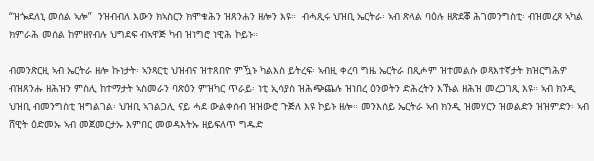“ዝጐደለኒ መሰል ኣሎ”  ንዝብብለ እውን ክኣስርን ክሞቁሕን ዝጸንሐን ዘሎን እዩ።  ብሓጺሩ ህዝቢ ኤርትራ፡ ኣብ ጽላል ባዕሉ ዘጽደቖ ሕገመንግስቲ፡ ብዝመረጾ ኣካል ክምራሕ መሰል ከምዘየብሉ ህግደፍ ብኣዋጅ ካብ ዝነግሮ ነዊሕ ኮይኑ።

ብመንጽርዚ ኣብ ኤርትራ ዘሎ ኩነታት፡ ኣንጻርቲ ህዝብና ዝተጸበዮ ምዃኑ ካልእስ ይትረፍ፡ ኣብዚ ቀረባ ግዜ ኤርትራ በጺሖም ዝተመልሱ ወጻእተኛታት ክዝርግሕዎ ብዝጸንሑ ዘሕዝን ምስሊ ከተማታት ኣስመራን ባጽዕን ምዝካር ጥራይ፡ ነቲ ኢሳያስ ዝሕጭጨሉ ዝነበረ ዕንወትን ድሕረትን እኹል ዘሕዝ መረጋገጺ እዩ። ኣብ ክንዲ ህዝቢ ብመንግስቲ ዝግልገል፡ ህዝቢ ኣገልጋሊ ናይ ሓደ ውልቀሰብ ዝዝውሮ ጉጅለ እዩ ኮይኑ ዘሎ። መንእሰይ ኤርትራ ኣብ ክንዲ ዝመሃርን ዝወልድን ዝዝምድን፡ ኣብ ሸዊት ዕድመኡ ኣብ መጀመርታኡ እምበር መወዳእትኡ ዘይፍለጥ ግዱድ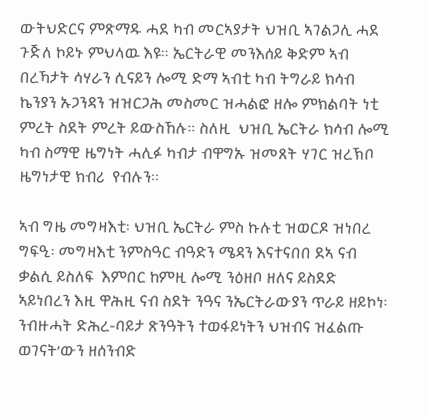ውትህድርና ምጽማዱ ሓደ ካብ መርኣያታት ህዝቢ ኣገልጋሊ ሓደ ጉጅለ ኮይኑ ምህላዉ እዩ። ኤርትራዊ መንእሰይ ቅድም ኣብ በረኻታት ሳሃራን ሲናይን ሎሚ ድማ ኣብቲ ካብ ትግራይ ክሳብ ኬንያን ኡጋንዳን ዝዝርጋሕ መስመር ዝሓልፎ ዘሎ ምክልባት ነቲ ምረት ስደት ምረት ይውስኸሉ። ስለዚ  ህዝቢ ኤርትራ ክሳብ ሎሚ ካብ ስማዊ ዜግነት ሓሊፉ ካብታ ብዋግኡ ዝመጸት ሃገር ዝረኽቦ ዜግነታዊ ክብሪ  የብሉን።

ኣብ ግዜ መግዛእቲ፡ ህዝቢ ኤርትራ ምስ ኩሉቲ ዝወርዶ ዝነበረ ግፍዒ፡ መግዛእቲ ንምስዓር ብዓድን ሜዳን እናተናበበ ደኣ ናብ ቃልሲ ይስለፍ  እምበር ከምዚ ሎሚ ንዕዘቦ ዘለና ይስደድ ኣይነበረን እዚ ዋሕዚ ናብ ስደት ንዓና ንኤርትራውያን ጥራይ ዘይኮነ፡ ንብዙሓት ድሕረ-ባይታ ጽንዓትን ተወፋይነትን ህዝብና ዝፈልጡ ወገናት’ውን ዘሰንብድ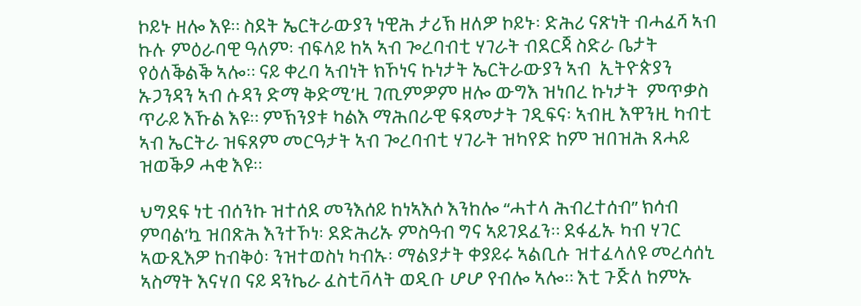ኮይኑ ዘሎ እዩ። ስደት ኤርትራውያን ነዊሕ ታሪኽ ዘለዎ ኮይኑ፡ ድሕሪ ናጽነት ብሓፈሻ ኣብ ኩሉ ምዕራባዊ ዓለም፡ ብፍላይ ከኣ ኣብ ጐረባብቲ ሃገራት ብደርጃ ስድራ ቤታት የዕለቕልቕ ኣሎ። ናይ ቀረባ ኣብነት ክኾነና ኩነታት ኤርትራውያን ኣብ  ኢትዮጵያን ኡጋንዳን ኣብ ሱዳን ድማ ቅድሚ’ዚ ገጢምዎም ዘሎ ውግእ ዝነበረ ኩነታት  ምጥቃስ ጥራይ እኹል እዩ። ምኽንያቱ ካልእ ማሕበራዊ ፍጻመታት ገዲፍና፡ ኣብዚ እዋንዚ ካብቲ ኣብ ኤርትራ ዝፍጸም መርዓታት ኣብ ጐረባብቲ ሃገራት ዝካየድ ከም ዝበዝሕ ጸሓይ ዝወቕዖ ሓቂ እዩ።

ህግደፍ ነቲ ብሰንኩ ዝተሰደ መንእሰይ ከነኣእሶ እንከሎ “ሓተላ ሕብረተሰብ” ክሳብ ምባል’ኳ ዝበጽሕ እንተኾነ፡ ደድሕሪኡ ምስዓብ ግና ኣይገደፈን። ደፋፊኡ ካብ ሃገር ኣውጺእዎ ከብቅዕ፡ ንዝተወስነ ካብኡ፡ ማልያታት ቀያይሩ ኣልቢሱ ዝተፈላለዩ መረሳሰኒ ኣስማት እናሃበ ናይ ዳንኬራ ፈስቲቫላት ወዲቡ ሆሆ የብሎ ኣሎ። እቲ ጉጅለ ከምኡ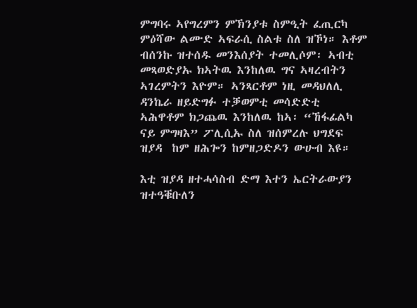ምግባሩ ኣየግረምን ምኽንያቱ ስምዒት ፈጢርካ ምዕሻው ልሙድ ኣፍራሲ ስልቱ ስለ ዝኾነ። እቶም ብሰንኩ ዝተሰዱ መንእሰያት ተመሊሶም፡ ኣብቲ መጻወድያኡ ክኣትዉ እንከለዉ ግና ኣዛረብትን ኣገረምትን እዮም። ኣንጻርቶም ነዚ መዳህለሊ ዳንኬራ ዘይድግፉ ተቓወምቲ መሳድድቲ ኣሕዋቶም ክጋጨዉ እንከለዉ ከኣ፡ “ኸፋፊልካ ናይ ምግዛእ” ፖሊሲኡ ስለ ዝሰምረሉ ህግደፍ ዝያዳ  ከም ዘሕጐን ከምዘጋድዶን ውሁብ እዩ።

እቲ ዝያዳ ዘተሓሳስብ ድማ እተን ኤርትራውያን ዝተዓቑቡለን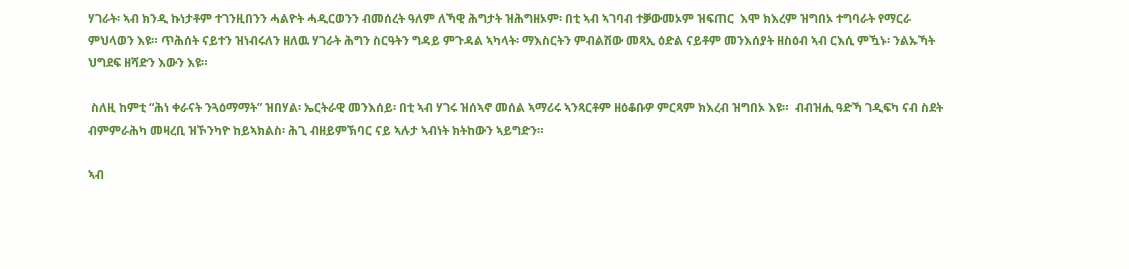ሃገራት፡ ኣብ ክንዲ ኩነታቶም ተገንዚበንን ሓልዮት ሓዲርወንን ብመሰረት ዓለም ለኻዊ ሕግታት ዝሕግዘኦም፡ በቲ ኣብ ኣገባብ ተቓውመኦም ዝፍጠር  እሞ ክእረም ዝግበኦ ተግባራት የማርራ ምህላወን እዩ። ጥሕሰት ናይተን ዝነብሩለን ዘለዉ ሃገራት ሕግን ስርዓትን ግዳይ ምጉዳል ኣካላት፡ ማእስርትን ምብልሽው መጻኢ ዕድል ናይቶም መንእሰያት ዘስዕብ ኣብ ርእሲ ምዃኑ፡ ንልኡኻት ህግደፍ ዘሻድን እውን እዩ።

 ስለዚ ከምቲ “ሕነ ቀራናት ንጓዕማማት” ዝበሃል፡ ኤርትራዊ መንእሰይ፡ በቲ ኣብ ሃገሩ ዝሰኣኖ መሰል ኣማሪሩ ኣንጻርቶም ዘዕቆቡዎ ምርጻም ክእረብ ዝግበኦ እዩ።  ብብዝሒ ዓድኻ ገዲፍካ ናብ ስደት ብምምራሕካ መዛረቢ ዝኾንካዮ ከይኣክልስ፡ ሕጊ ብዘይምኽባር ናይ ኣሉታ ኣብነት ክትከውን ኣይግድን።

ኣብ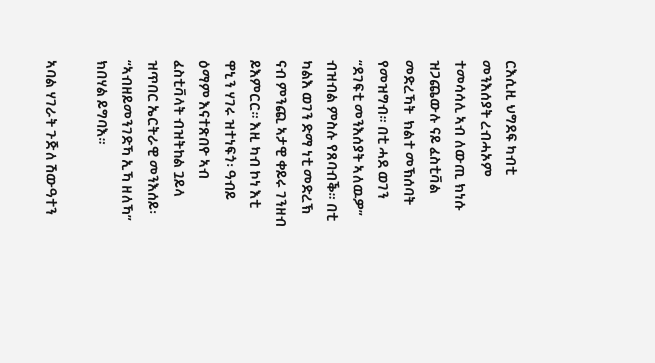ርእሲዚ ህግደፍ ካብቲ መንእሰያት ረብሓኦም ተመሳሳሊ ኣብ ለውጢ ክነሱ ዝጋጨውሉ ናይ ፈስቲቫል መድረኻት  ክልተ መኽሰባት የመዝግብ። በቲ ሓደ ወገን “ደገፍቲ መንእሰያት ኣለዉዎ” ብዝብል ምስሉ የጸባብቕ። በቲ ካልእ ወገን ድማ ነቲ መድረኽ ናብ ምንጪ ኣታዊ ቀይሩ ገንዘብ ይእምርር። እዚ ካብ ኮነ እቲ ዋኒን ሃገሩ ዝተነፍጎ፡ ዓብይ ዕማም እናተጽበዮ ኣብ ፈስቲቫላት ብዝትከል ጓይላ ዝጥበር ኤርትራዊ መንእሰይ፡ “ኣብዘይመንገድኻ ኢኻ ዘለኻ”  ክበሃል ይግባእ።

ኣባል ሃገራት ጉጅለ ሽውዓተን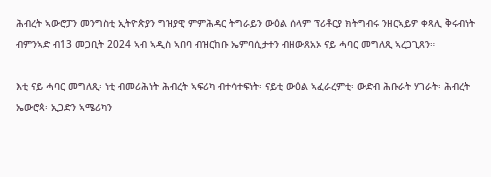ሕብረት ኣውሮፓን መንግስቲ ኢትዮጵያን ግዝያዊ ምምሕዳር ትግራይን ውዕል ሰላም ፕሪቶርያ ክትግብሩ ንዘርኣይዎ ቀጻሊ ቅሩብነት ብምንኣድ ብ13 መጋቢት 2024 ኣብ ኣዲስ ኣበባ ብዝርከቡ ኤምባሲታተን ብዘውጸአኦ ናይ ሓባር መግለጺ ኣረጋጊጸን።

እቲ ናይ ሓባር መግለጺ፡ ነቲ ብመሪሕነት ሕብረት ኣፍሪካ ብተሳተፍነት፡ ናይቲ ውዕል ኣፈራረምቲ፡ ውድብ ሕቡራት ሃገራት፡ ሕብረት ኤውሮጳ፡ ኢጋድን ኣሜሪካን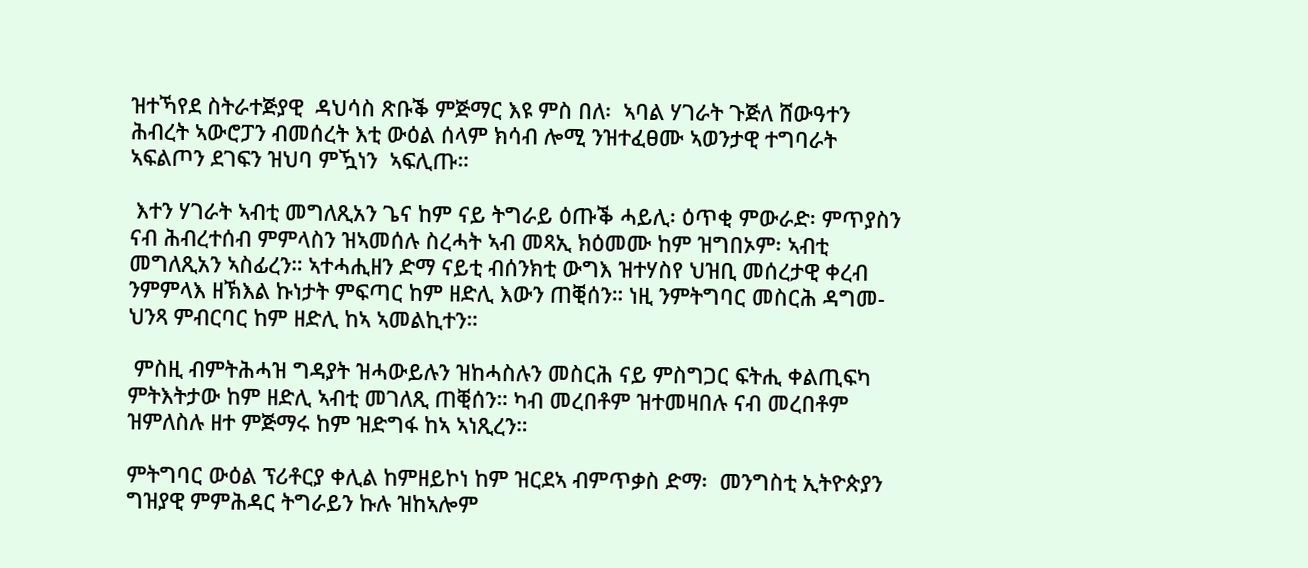ዝተኻየደ ስትራተጅያዊ  ዳህሳስ ጽቡቕ ምጅማር እዩ ምስ በለ፡  ኣባል ሃገራት ጉጅለ ሸውዓተን ሕብረት ኣውሮፓን ብመሰረት እቲ ውዕል ሰላም ክሳብ ሎሚ ንዝተፈፀሙ ኣወንታዊ ተግባራት ኣፍልጦን ደገፍን ዝህባ ምዃነን  ኣፍሊጡ።

 እተን ሃገራት ኣብቲ መግለጺአን ጌና ከም ናይ ትግራይ ዕጡቕ ሓይሊ፡ ዕጥቂ ምውራድ፡ ምጥያስን ናብ ሕብረተሰብ ምምላስን ዝኣመሰሉ ስረሓት ኣብ መጻኢ ክዕመሙ ከም ዝግበኦም፡ ኣብቲ መግለጺአን ኣስፊረን። ኣተሓሒዘን ድማ ናይቲ ብሰንክቲ ውግእ ዝተሃስየ ህዝቢ መሰረታዊ ቀረብ ንምምላእ ዘኽእል ኩነታት ምፍጣር ከም ዘድሊ እውን ጠቒሰን። ነዚ ንምትግባር መስርሕ ዳግመ-ህንጻ ምብርባር ከም ዘድሊ ከኣ ኣመልኪተን።

 ምስዚ ብምትሕሓዝ ግዳያት ዝሓውይሉን ዝከሓስሉን መስርሕ ናይ ምስግጋር ፍትሒ ቀልጢፍካ ምትእትታው ከም ዘድሊ ኣብቲ መገለጺ ጠቒሰን። ካብ መረበቶም ዝተመዛበሉ ናብ መረበቶም ዝምለስሉ ዘተ ምጅማሩ ከም ዝድግፋ ከኣ ኣነጺረን።

ምትግባር ውዕል ፕሪቶርያ ቀሊል ከምዘይኮነ ከም ዝርደኣ ብምጥቃስ ድማ፡  መንግስቲ ኢትዮጵያን ግዝያዊ ምምሕዳር ትግራይን ኩሉ ዝከኣሎም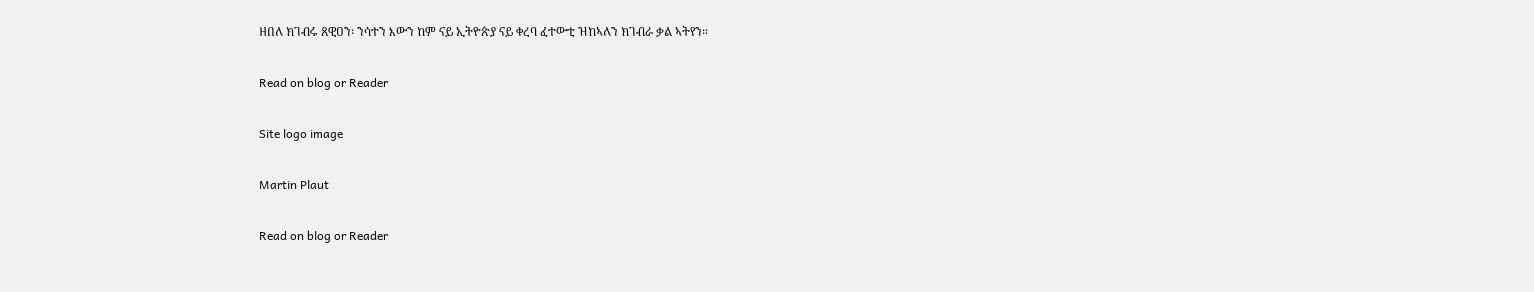ዘበለ ክገብሩ ጸዊዐን፡ ንሳተን እውን ከም ናይ ኢትዮጵያ ናይ ቀረባ ፈተውቲ ዝከኣለን ክገብራ ቃል ኣትየን።

Read on blog or Reader

Site logo image

Martin Plaut

Read on blog or Reader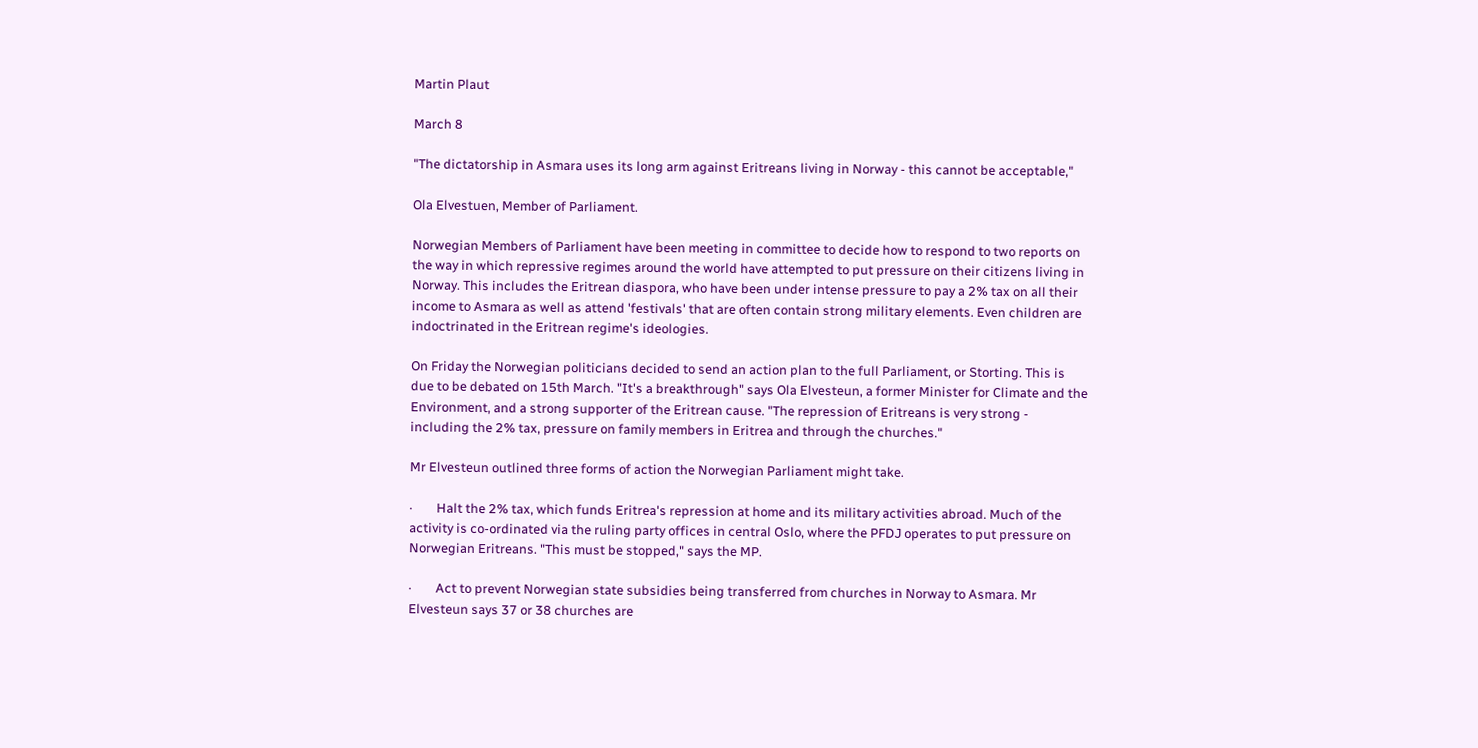Martin Plaut

March 8

"The dictatorship in Asmara uses its long arm against Eritreans living in Norway - this cannot be acceptable,"

Ola Elvestuen, Member of Parliament.

Norwegian Members of Parliament have been meeting in committee to decide how to respond to two reports on the way in which repressive regimes around the world have attempted to put pressure on their citizens living in Norway. This includes the Eritrean diaspora, who have been under intense pressure to pay a 2% tax on all their income to Asmara as well as attend 'festivals' that are often contain strong military elements. Even children are indoctrinated in the Eritrean regime's ideologies.

On Friday the Norwegian politicians decided to send an action plan to the full Parliament, or Storting. This is due to be debated on 15th March. "It's a breakthrough" says Ola Elvesteun, a former Minister for Climate and the Environment, and a strong supporter of the Eritrean cause. "The repression of Eritreans is very strong - including the 2% tax, pressure on family members in Eritrea and through the churches."

Mr Elvesteun outlined three forms of action the Norwegian Parliament might take.

·        Halt the 2% tax, which funds Eritrea's repression at home and its military activities abroad. Much of the activity is co-ordinated via the ruling party offices in central Oslo, where the PFDJ operates to put pressure on Norwegian Eritreans. "This must be stopped," says the MP.

·        Act to prevent Norwegian state subsidies being transferred from churches in Norway to Asmara. Mr Elvesteun says 37 or 38 churches are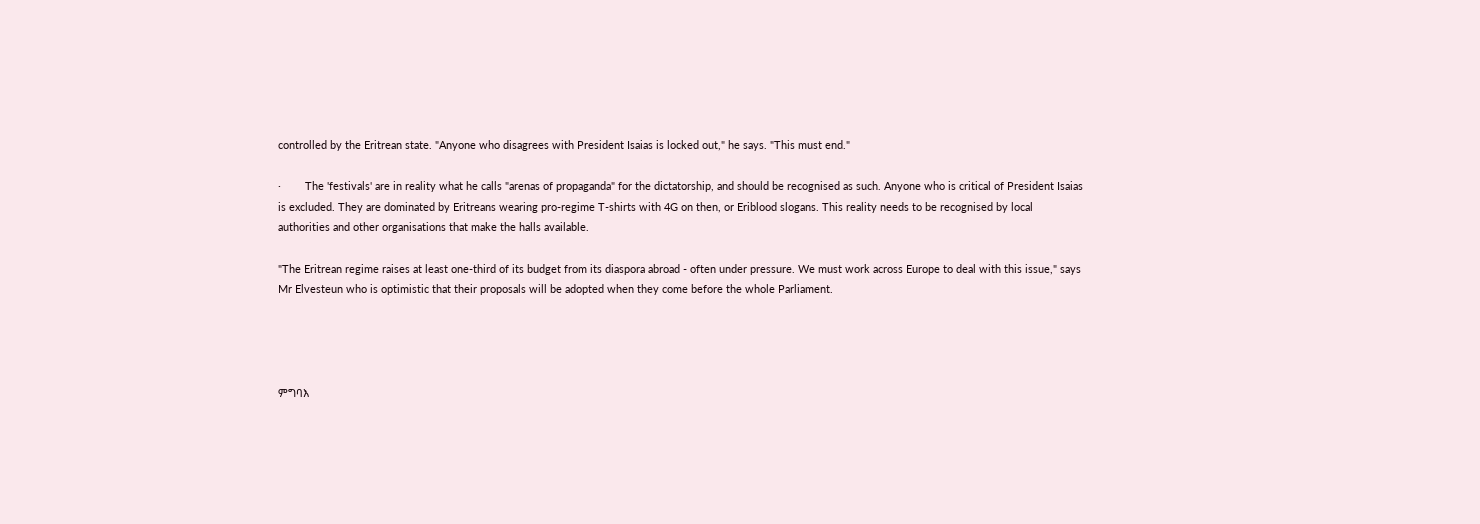controlled by the Eritrean state. "Anyone who disagrees with President Isaias is locked out," he says. "This must end."

·        The 'festivals' are in reality what he calls "arenas of propaganda" for the dictatorship, and should be recognised as such. Anyone who is critical of President Isaias is excluded. They are dominated by Eritreans wearing pro-regime T-shirts with 4G on then, or Eriblood slogans. This reality needs to be recognised by local authorities and other organisations that make the halls available.

"The Eritrean regime raises at least one-third of its budget from its diaspora abroad - often under pressure. We must work across Europe to deal with this issue," says Mr Elvesteun who is optimistic that their proposals will be adopted when they come before the whole Parliament.




ምግባእ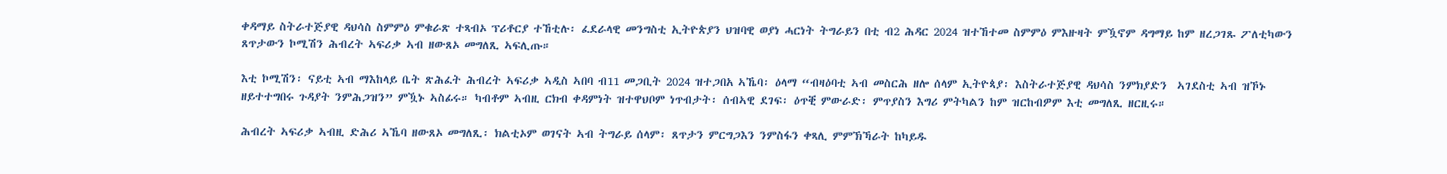ቀዳማይ ስትራተጅያዊ ዳህሳስ ስምምዕ ምቁራጽ ተጻብኦ ፕሪቶርያ ተኸቲሉ፡ ፈደራላዊ መንግስቲ ኢትዮጵያን ህዝባዊ ወያነ ሓርነት ትግራይን በቲ ብ2 ሕዳር 2024 ዝተኸተመ ስምምዕ ምእዙዛት ምዃኖም ዳግማይ ከም ዘረጋገጹ ፖለቲካውን ጸጥታውን ኮሚሽን ሕብረት ኣፍሪቃ ኣብ ዘውጸኦ መግለጺ ኣፍሊጡ።

እቲ ኮሚሽን፡ ናይቲ ኣብ ማእከላይ ቤት ጽሕፈት ሕብረት ኣፍሪቃ ኣዲስ ኣበባ ብ11 መጋቢት 2024 ዝተጋበአ ኣኼባ፡ ዕላማ “ብዛዕባቲ ኣብ መስርሕ ዘሎ ሰላም ኢትዮጳያ፡ እስትራተጅያዊ ዳህሳስ ንምክያድን  ኣገደስቲ ኣብ ዝኾኑ ዘይተተግበሩ ጉዳያት ንምሕጋዝን” ምዃኑ ኣስፊሩ። ካብቶም ኣብዚ ርክብ ቀዳምነት ዝተዋህቦም ነጥብታት፡ ሰብኣዊ ደገፍ፡ ዕጥቒ ምውራድ፡ ምጥያስን እግሪ ምትካልን ከም ዝርከብዎም እቲ መግለጺ ዘርዚሩ።

ሕብረት ኣፍሪቃ ኣብዚ ድሕሪ ኣኼባ ዘውጸኦ መግለጺ፡ ክልቲኦም ወገናት ኣብ ትግራይ ሰላም፡ ጸጥታን ምርግጋእን ንምስፋን ቀጻሊ ምምኽኻራት ከካይዱ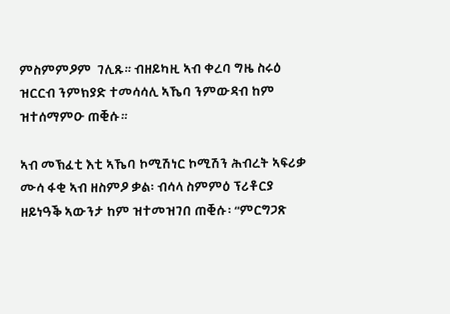ምስምምዖም  ገሊጹ። ብዘይካዚ ኣብ ቀረባ ግዜ ስሩዕ ዝርርብ ንምክያድ ተመሳሳሊ ኣኼባ ንምውዳብ ከም ዝተሰማምዑ ጠቒሱ።

ኣብ መኽፈቲ እቲ ኣኼባ ኮሚሽነር ኮሚሽን ሕብረት ኣፍሪቃ ሙሳ ፋቂ ኣብ ዘስምዖ ቃል፡ ብሳላ ስምምዕ ፕሪቶርያ ዘይነዓቕ ኣውንታ ከም ዝተመዝገበ ጠቒሱ፡ “ምርግጋጽ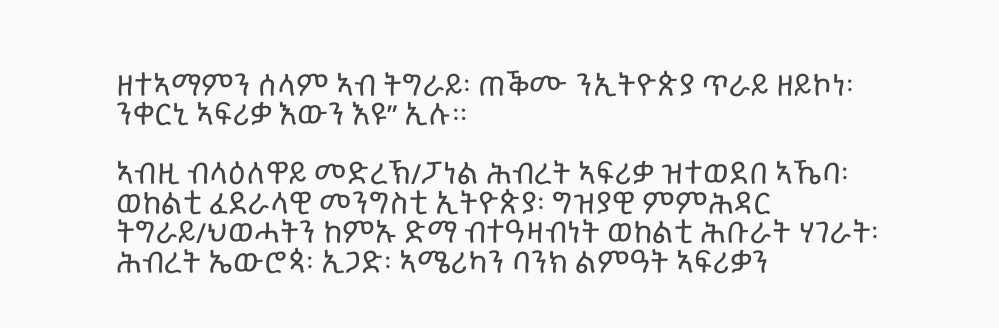ዘተኣማምን ሰላም ኣብ ትግራይ፡ ጠቕሙ ንኢትዮጵያ ጥራይ ዘይኮነ፡ ንቀርኒ ኣፍሪቃ እውን እዩ” ኢሉ።

ኣብዚ ብላዕለዋይ መድረኽ/ፓነል ሕብረት ኣፍሪቃ ዝተወደበ ኣኼባ፡  ወከልቲ ፈደራላዊ መንግስቲ ኢትዮጵያ፡ ግዝያዊ ምምሕዳር ትግራይ/ህወሓትን ከምኡ ድማ ብተዓዛብነት ወከልቲ ሕቡራት ሃገራት፡ ሕብረት ኤውሮጳ፡ ኢጋድ፡ ኣሜሪካን ባንክ ልምዓት ኣፍሪቃን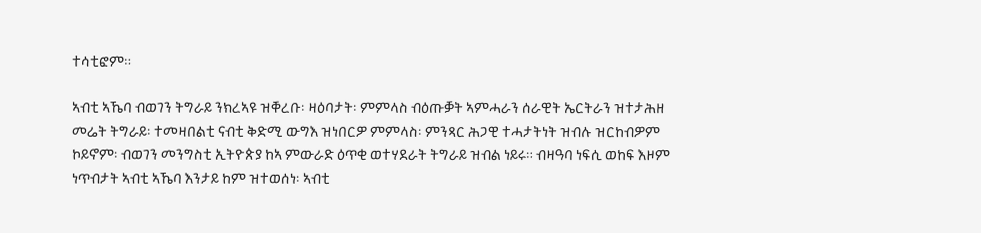ተሳቲፎም።

ኣብቲ ኣኼባ ብወገን ትግራይ ንክረኣዩ ዝቐረቡ፡ ዛዕባታት፡ ምምላስ ብዕጡቓት ኣምሓራን ሰራዊት ኤርትራን ዝተታሕዘ መሬት ትግራይ፡ ተመዛበልቲ ናብቲ ቅድሚ ውግእ ዝነበርዎ ምምላስ፡ ምንጻር ሕጋዊ ተሓታትነት ዝብሉ ዝርከብዎም ኮይኖም፡ ብወገን መንግስቲ ኢትዮጵያ ከኣ ምውራድ ዕጥቂ ወተሃደራት ትግራይ ዝብል ነይሩ። ብዛዓባ ነፍሲ ወከፍ እዞም ነጥብታት ኣብቲ ኣኼባ እንታይ ከም ዝተወሰነ፡ ኣብቲ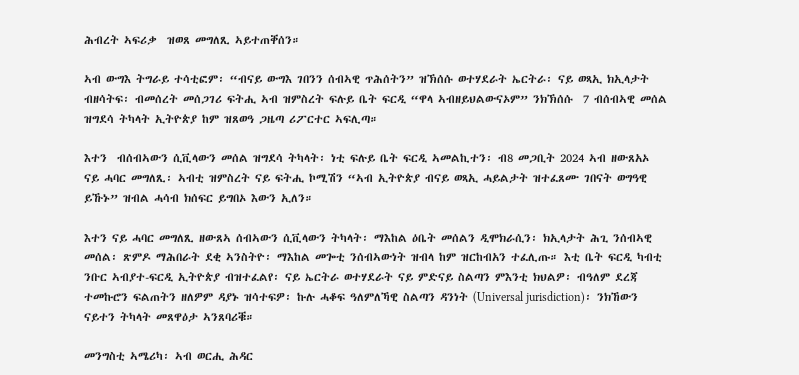ሕብረት ኣፍሪቃ  ዝወጸ መግለጺ ኣይተጠቐሰን።

ኣብ ውግእ ትግራይ ተሳቲፎም፡ “ብናይ ውግእ ገበንን ሰብኣዊ ጥሕሰትን” ዝኽሰሱ ወተሃደራት ኤርትራ፡ ናይ ወጻኢ ክኢላታት ብዘሳትፍ፡ ብመሰረት መሰጋገሪ ፍትሒ ኣብ ዝምስረት ፍሉይ ቤት ፍርዲ “ዋላ ኣብዘይህልውናኦም” ንክኽሰሱ  7 ብሰብኣዊ መሰል ዝግደሳ ትካላት ኢትዮጵያ ከም ዝጸወዓ ጋዜጣ ሪፖርተር ኣፍሊጣ።

እተን  ብሰብኣውን ሲቪላውን መሰል ዝግደሳ ትካላት፡ ነቲ ፍሉይ ቤት ፍርዲ ኣመልኪተን፡ ብ8 መጋቢት 2024 ኣብ ዘውጸአኦ ናይ ሓባር መግለጺ፡ ኣብቲ ዝምስረት ናይ ፍትሒ ኮሚሽን “ኣብ ኢትዮጵያ ብናይ ወጻኢ ሓይልታት ዝተፈጸሙ ገበናት ወግዓዊ ይኹኑ” ዝብል ሓሳብ ክሰፍር ይግበኦ እውን ኢለን።

እተን ናይ ሓባር መግለጺ ዘውጸኣ ሰብኣውን ሲቪላውን ትካላት፡ ማእከል ዕቤት መሰልን ዲሞክራሲን፡ ክኢላታት ሕጊ ንሰብኣዊ መሰል፡ ጽምዶ ማሕበራት ደቂ ኣንስትዮ፡ ማእከል መጐቲ ንሰብኣውነት ዝብላ ከም ዝርከብአን ተፈሊጡ። እቲ ቤት ፍርዲ ካብቲ ንቡር ኣብያተ-ፍርዲ ኢትዮጵያ ብዝተፈልየ፡ ናይ ኤርትራ ወተሃደራት ናይ ምድናይ ስልጣን ምእንቲ ክህልዎ፡ ብዓለም ደረጃ ተመኩሮን ፍልጠትን ዘለዎም ዳያኑ ዝሳተፍዎ፡ ኩሉ ሓቆፍ ዓለምለኻዊ ስልጣን ዳንነት (Universal jurisdiction)፡ ንክኸውን ናይተን ትካላት መጸዋዕታ ኣንጸባሪቑ።

መንግስቲ ኣሜሪካ፡ ኣብ ወርሒ ሕዳር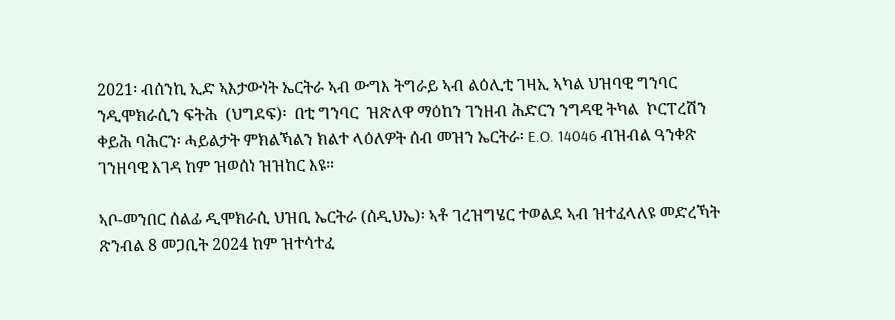2021፡ ብሰንኪ ኢድ ኣእታውነት ኤርትራ ኣብ ውግእ ትግራይ ኣብ ልዕሊቲ ገዛኢ ኣካል ህዝባዊ ግንባር ንዲሞክራሲን ፍትሕ  (ህግደፍ)፡  በቲ ግንባር  ዝጽለዋ ማዕከን ገንዘብ ሕድርን ንግዳዊ ትካል  ኮርፐረሽን ቀይሕ ባሕርን፡ ሓይልታት ምክልኻልን ክልተ ላዕለዎት ሰብ መዝን ኤርትራ፡ E.O. 14046 ብዝብል ዓንቀጽ ገንዘባዊ እገዳ ከም ዝወሰነ ዝዝከር እዩ።

ኣቦ-መንበር ሰልፊ ዲሞክራሲ ህዝቢ ኤርትራ (ሰዲህኤ)፡ ኣቶ ገረዝግሄር ተወልደ ኣብ ዝተፈላለዩ መድረኻት ጽንብል 8 መጋቢት 2024 ከም ዝተሳተፈ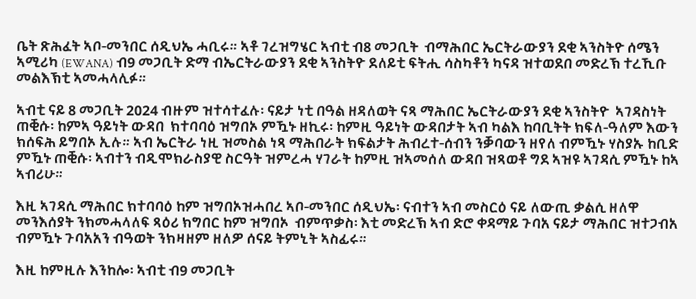ቤት ጽሕፈት ኣቦ-መንበር ሰዲህኤ ሓቢሩ። ኣቶ ገረዝግሄር ኣብቲ ብ8 መጋቢት  ብማሕበር ኤርትራውያን ደቂ ኣንስትዮ ሰሜን ኣሚሪካ (EWANA) ብ9 መጋቢት ድማ ብኤርትራውያን ደቂ ኣንስትዮ ደለይቲ ፍትሒ ሳስካቶን ካናዳ ዝተወደበ መድረኽ ተረኺቡ  መልእኽቲ ኣመሓላሊፉ።

ኣብቲ ናይ 8 መጋቢት 2024 ብዙም ዝተሳተፈሉ፡ ናይታ ነቲ በዓል ዘዳለወት ናጻ ማሕበር ኤርትራውያን ደቂ ኣንስትዮ  ኣገዳስነት ጠቒሱ፡ ከምኣ ዓይነት ውዳበ  ክተባባዕ ዝግበኦ ምዃኑ ዘኪሩ፡ ከምዚ ዓይነት ውዳበታት ኣብ ካልእ ከባቢትት ክፍለ-ዓለም እውን ክሰፍሕ ይግበኦ ኢሉ። ኣብ ኤርትራ ነዚ ዝመስል ነጻ ማሕበራት ክፍልታት ሕብረተ-ሰብን ንቓባውን ዘየለ ብምዃኑ ሃስያኡ ከቢድ ምዃኑ ጠቒሱ፡ ኣብተን ብዲሞክራስያዊ ስርዓት ዝምረሓ ሃገራት ከምዚ ዝኣመሰለ ውዳበ ዝጻወቶ ግደ ኣዝዩ ኣገዳሲ ምዃኑ ከኣ ኣብሪሁ።

እዚ ኣገዳሲ ማሕበር ክተባባዕ ከም ዝግበኦዝሓበረ ኣቦ-መንበር ሰዲህኤ፡ ናብተን ኣብ መስርዕ ናይ ለውጢ ቃልሲ ዘለዋ መንእሰያት ንክመሓላለፍ ጻዕሪ ክግበር ከም ዝግበኦ  ብምጥቃስ፡ እቲ መድረኽ ኣብ ድሮ ቀዳማይ ጉባአ ናይታ ማሕበር ዝተጋብአ ብምዃኑ ጉባአአን ብዓወት ንክዛዘም ዘለዎ ሰናይ ትምኒት ኣስፊሩ።

እዚ ከምዚሉ እንከሎ፡ ኣብቲ ብ9 መጋቢት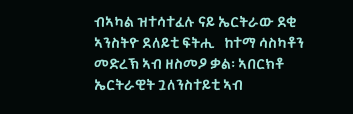ብኣካል ዝተሳተፈሉ ናይ ኤርትራው ደቂ ኣንስትዮ ደለይቲ ፍትሒ   ከተማ ሳስካቶን መድረኽ ኣብ ዘስመዖ ቃል፡ ኣበርክቶ ኤርትራዊት ጓለንስተይቲ ኣብ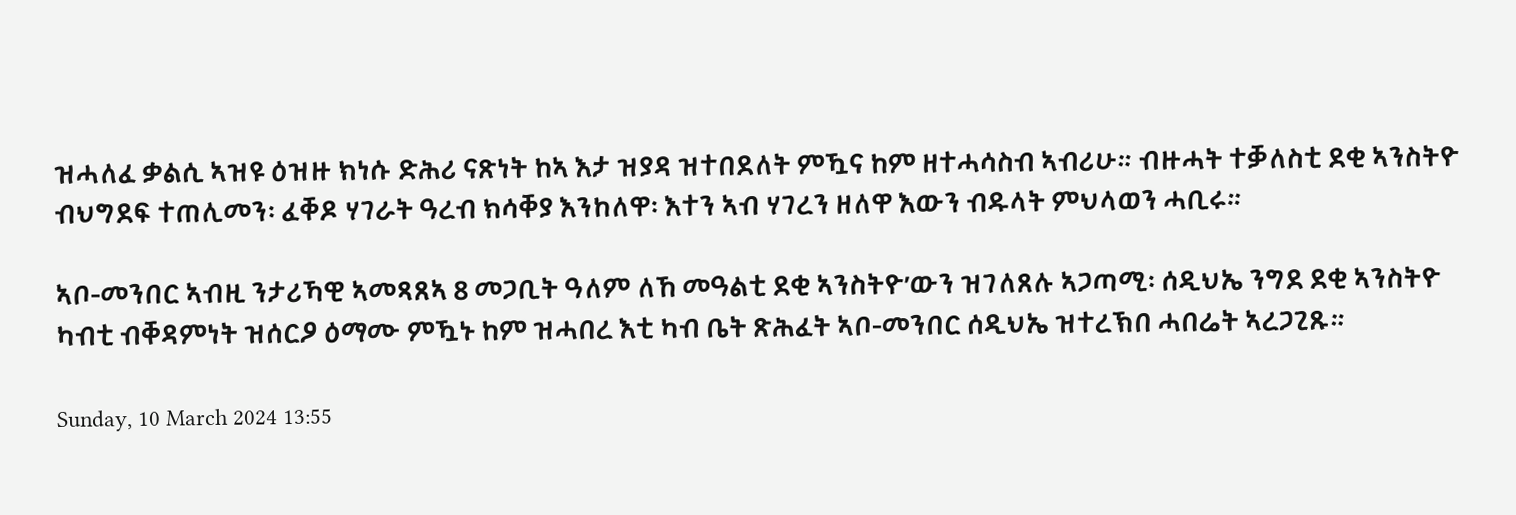ዝሓለፈ ቃልሲ ኣዝዩ ዕዝዙ ክነሱ ድሕሪ ናጽነት ከኣ እታ ዝያዳ ዝተበደለት ምዃና ከም ዘተሓሳስብ ኣብሪሁ። ብዙሓት ተቓለስቲ ደቂ ኣንስትዮ ብህግደፍ ተጠሊመን፡ ፈቐዶ ሃገራት ዓረብ ክሳቐያ እንከለዋ፡ እተን ኣብ ሃገረን ዘለዋ እውን ብዱላት ምህላወን ሓቢሩ።

ኣቦ-መንበር ኣብዚ ንታሪኻዊ ኣመጻጸኣ 8 መጋቢት ዓለም ለኸ መዓልቲ ደቂ ኣንስትዮ’ውን ዝገለጸሉ ኣጋጣሚ፡ ሰዲህኤ ንግደ ደቂ ኣንስትዮ ካብቲ ብቐዳምነት ዝሰርዖ ዕማሙ ምዃኑ ከም ዝሓበረ እቲ ካብ ቤት ጽሕፈት ኣቦ-መንበር ሰዲህኤ ዝተረኽበ ሓበሬት ኣረጋጊጹ።

Sunday, 10 March 2024 13:55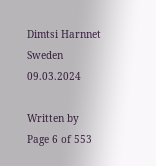Dimtsi Harnnet Sweden 09.03.2024

Written by
Page 6 of 553